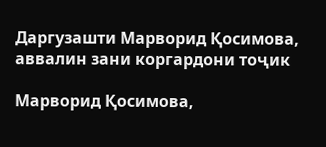Даргузашти Марворид Қосимова, аввалин зани коргардони тоҷик

Марворид Қосимова,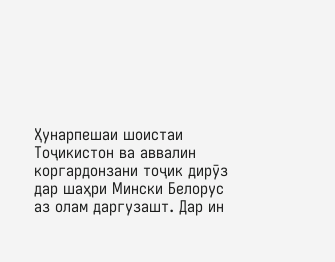Ҳунарпешаи шоистаи Тоҷикистон ва аввалин коргардонзани тоҷик дирӯз дар шаҳри Мински Белорус аз олам даргузашт. Дар ин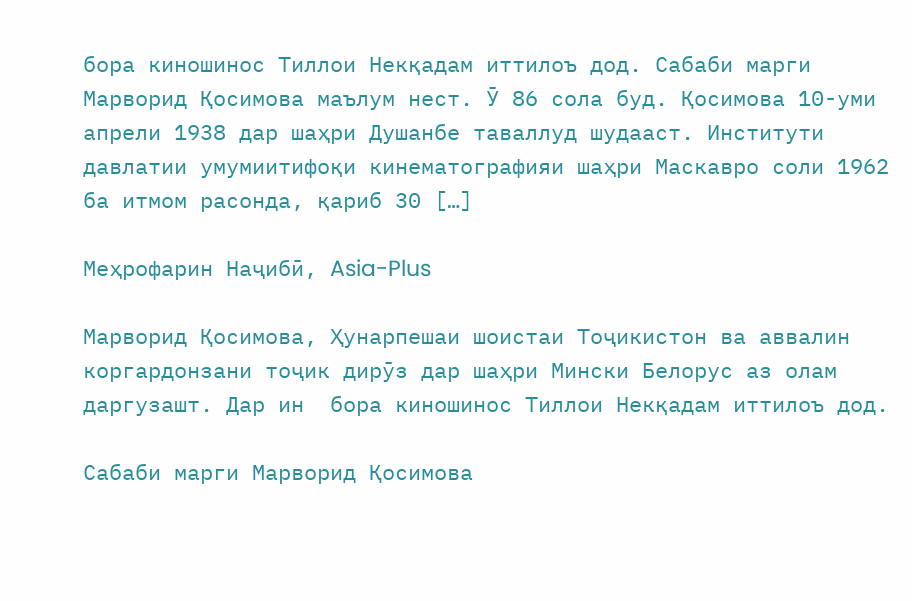бора киношинос Тиллои Некқадам иттилоъ дод. Сабаби марги Марворид Қосимова маълум нест. Ӯ 86 сола буд. Қосимова 10-уми апрели 1938 дар шаҳри Душанбе таваллуд шудааст. Институти давлатии умумиитифоқи кинематографияи шаҳри Маскавро соли 1962 ба итмом расонда, қариб 30 […]

Меҳрофарин Наҷибӣ, Asia-Plus

Марворид Қосимова, Ҳунарпешаи шоистаи Тоҷикистон ва аввалин коргардонзани тоҷик дирӯз дар шаҳри Мински Белорус аз олам даргузашт. Дар ин  бора киношинос Тиллои Некқадам иттилоъ дод.

Сабаби марги Марворид Қосимова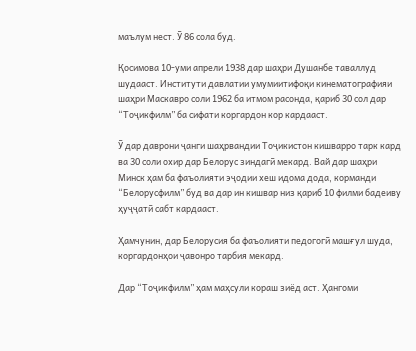маълум нест. Ӯ 86 сола буд.

Қосимова 10-уми апрели 1938 дар шаҳри Душанбе таваллуд шудааст. Институти давлатии умумиитифоқи кинематографияи шаҳри Маскавро соли 1962 ба итмом расонда, қариб 30 сол дар “Тоҷикфилм” ба сифати коргардон кор кардааст.

Ӯ дар даврони ҷанги шаҳрвандии Тоҷикистон кишварро тарк кард ва 30 соли охир дар Белорус зиндагӣ мекард. Вай дар шаҳри Минск ҳам ба фаъолияти эҷодии хеш идома дода, корманди “Белорусфилм” буд ва дар ин кишвар низ қариб 10 филми бадеиву ҳуҷҷатӣ сабт кардааст.

Ҳамчунин, дар Белорусия ба фаъолияти педогогӣ машғул шуда, коргардонҳои ҷавонро тарбия мекард.

Дар “Тоҷикфилм” ҳам маҳсули кораш зиёд аст. Ҳангоми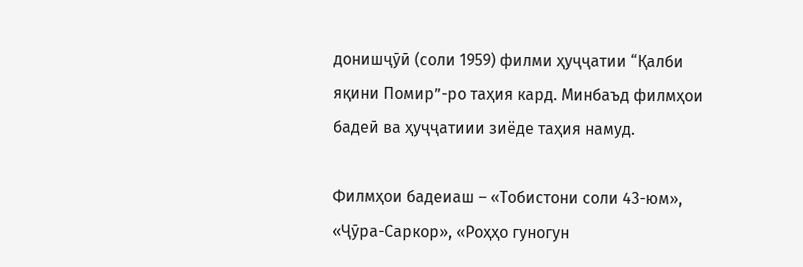донишҷӯӣ (соли 1959) филми ҳуҷҷатии “Қалби яқини Помир”-ро таҳия кард. Минбаъд филмҳои бадеӣ ва ҳуҷҷатиии зиёде таҳия намуд.

Филмҳои бадеиаш – «Тобистони соли 43-юм», «Ҷӯра-Саркор», «Роҳҳо гуногун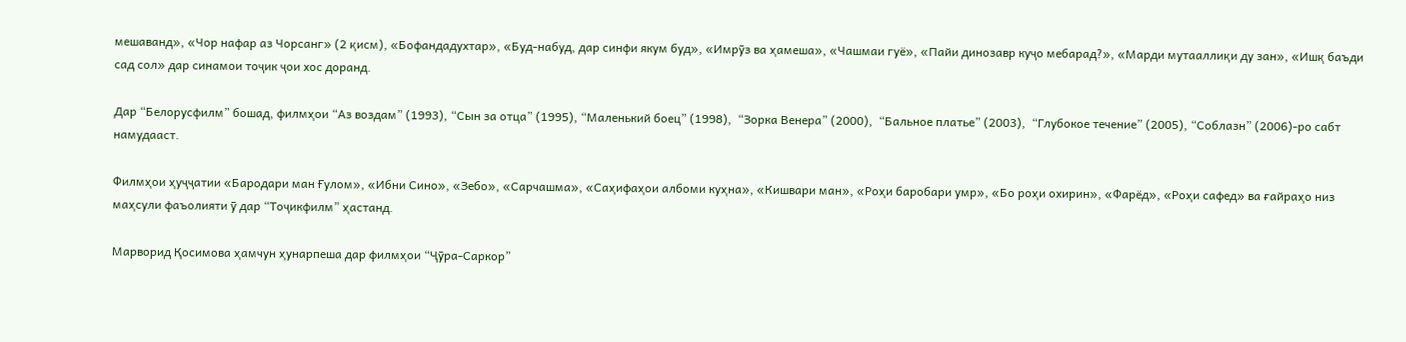мешаванд», «Чор нафар аз Чорсанг» (2 қисм), «Бофандадухтар», «Буд-набуд, дар синфи якум буд», «Имрӯз ва ҳамеша», «Чашмаи гуё», «Пайи динозавр куҷо мебарад?», «Марди мутааллиқи ду зан», «Ишқ баъди сад сол» дар синамои тоҷик ҷои хос доранд.

Дар “Белорусфилм” бошад, филмҳои “Аз воздам” (1993), “Сын за отца” (1995), “Маленький боец” (1998),  “Зорка Венера” (2000),  “Бальное платье” (2003),  “Глубокое течение” (2005), “Соблазн” (2006)-ро сабт намудааст.

Филмҳои ҳуҷҷатии «Бародари ман Ғулом», «Ибни Сино», «Зебо», «Сарчашма», «Саҳифаҳои албоми куҳна», «Кишвари ман», «Роҳи баробари умр», «Бо роҳи охирин», «Фарёд», «Роҳи сафед» ва ғайраҳо низ маҳсули фаъолияти ӯ дар “Тоҷикфилм” ҳастанд.

Марворид Қосимова ҳамчун ҳунарпеша дар филмҳои “Ҷӯра-Саркор”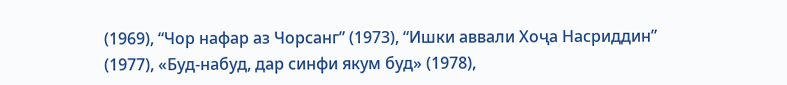(1969), “Чор нафар аз Чорсанг” (1973), “Ишки аввали Хоҷа Насриддин” (1977), «Буд-набуд, дар синфи якум буд» (1978),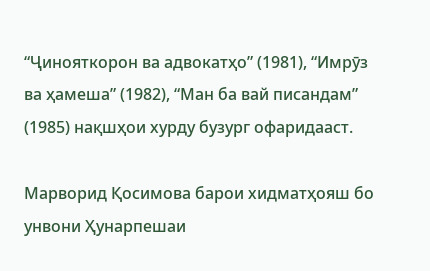“Ҷинояткорон ва адвокатҳо” (1981), “Имрӯз ва ҳамеша” (1982), “Ман ба вай писандам” (1985) нақшҳои хурду бузург офаридааст.

Марворид Қосимова барои хидматҳояш бо унвони Ҳунарпешаи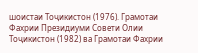шоистаи Тоҷикистон (1976). Грамотаи Фахрии Президиуми Совети Олии Тоҷикистон (1982) ва Грамотаи Фахрии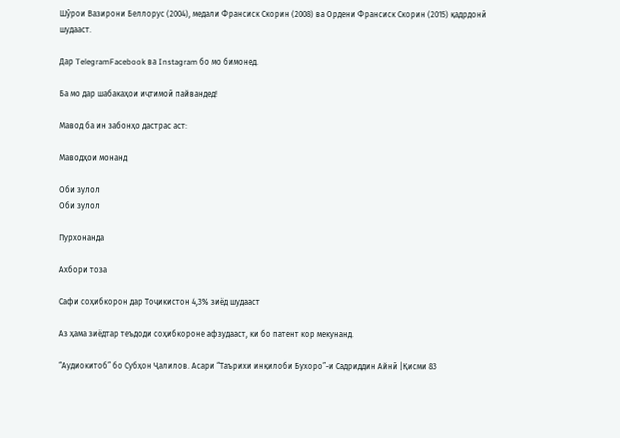Шӯрои Вазирони Беллорус (2004), медали Франсиск Скорин (2008) ва Ордени Франсиск Скорин (2015) қадрдонӣ шудааст.

Дар TelegramFacebook ва Instagram бо мо бимонед.

Ба мо дар шабакаҳои иҷтимоӣ пайвандед!

Мавод ба ин забонҳо дастрас аст:

Маводҳои монанд

Оби зулол
Оби зулол

Пурхонанда

Ахбори тоза

Сафи соҳибкорон дар Тоҷикистон 4,3% зиёд шудааст

Аз ҳама зиёдтар теъдоди соҳибкороне афзудааст, ки бо патент кор мекунанд.

“Аудиокитоб” бо Субҳон Ҷалилов. Асари “Таърихи инқилоби Бухоро”-и Садриддин Айнӣ |Қисми 83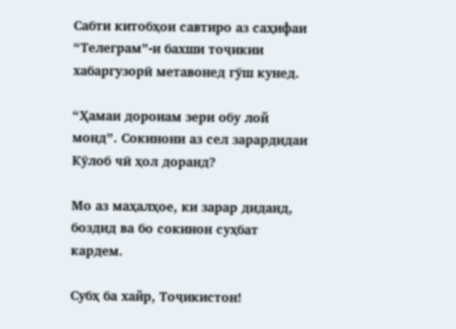Cабти китобҳои савтиро аз саҳифаи “Телеграм”-и бахши тоҷикии хабаргузорӣ метавонед гӯш кунед.

“Ҳамаи дороиам зери обу лой монд”. Сокинони аз сел зарардидаи Кӯлоб чӣ ҳол доранд?

Мо аз маҳалҳое, ки зарар диданд, боздид ва бо сокинон суҳбат кардем.

Субҳ ба хайр, Тоҷикистон!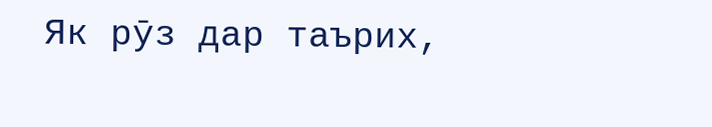Як рӯз дар таърих,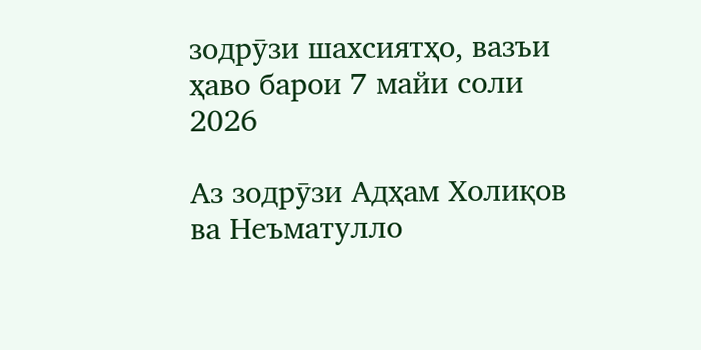зодрӯзи шахсиятҳо, вазъи ҳаво барои 7 майи соли 2026

Аз зодрӯзи Адҳам Холиқов ва Неъматулло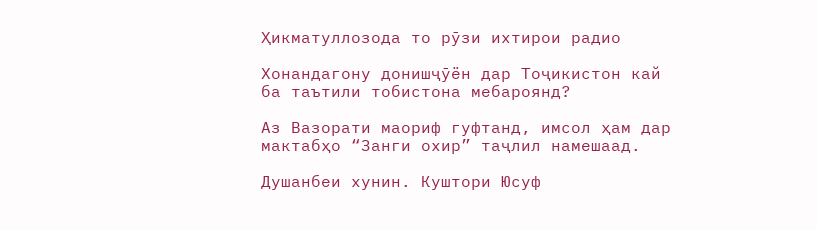Ҳикматуллозода то рӯзи ихтирои радио

Хонандагону донишҷӯён дар Тоҷикистон кай ба таътили тобистона мебароянд?

Аз Вазорати маориф гуфтанд, имсол ҳам дар мактабҳо “Занги охир” таҷлил намешаад.

Душанбеи хунин. Куштори Юсуф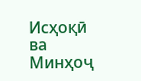Исҳоқӣ ва Минҳоҷ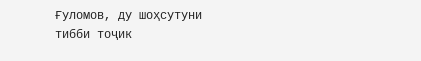Ғуломов, ду шоҳсутуни тибби тоҷик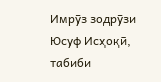Имрӯз зодрӯзи Юсуф Исҳоқӣ, табиби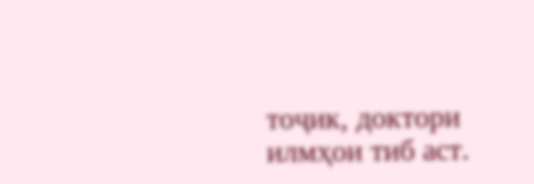тоҷик, доктори илмҳои тиб аст.